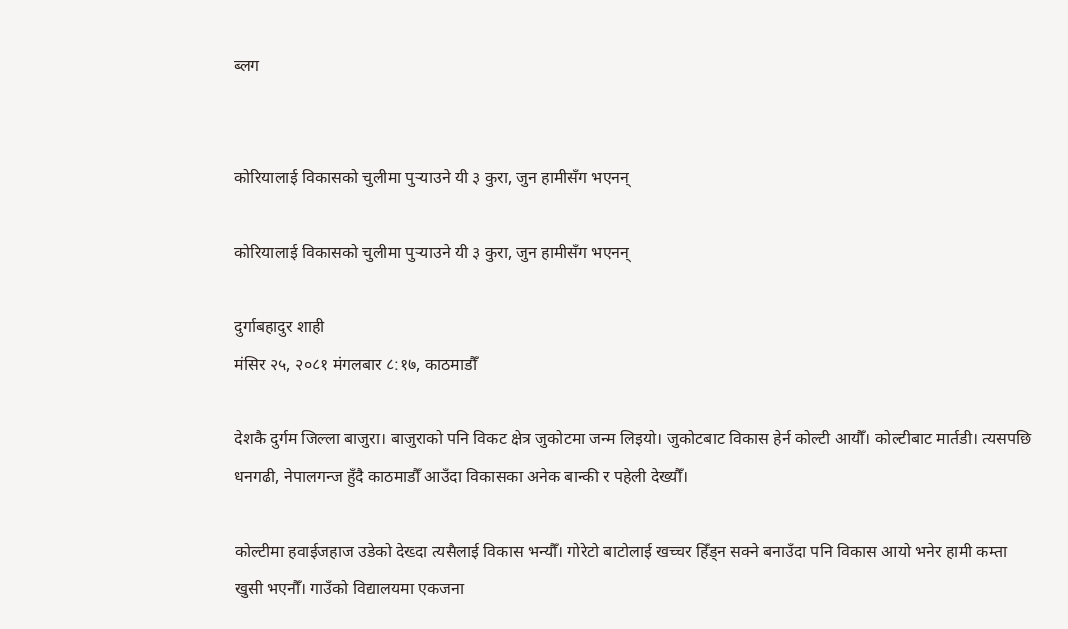ब्लग


कोरियालाई विकासको चुलीमा पुर्‍याउने यी ३ कुरा, जुन हामीसँग भएनन्

कोरियालाई विकासको चुलीमा पुर्‍याउने यी ३ कुरा, जुन हामीसँग भएनन्

दुर्गाबहादुर शाही
मंसिर २५, २०८१ मंगलबार ८:१७, काठमाडौँ

देशकै दुर्गम जिल्ला बाजुरा। बाजुराको पनि विकट क्षेत्र जुकोटमा जन्म लिइयो। जुकोटबाट विकास हेर्न कोल्टी आयौँ। कोल्टीबाट मार्तडी। त्यसपछि धनगढी, नेपालगन्ज हुँदै काठमाडौँ आउँदा विकासका अनेक बान्की र पहेली देख्यौँ।

कोल्टीमा हवाईजहाज उडेको देख्दा त्यसैलाई विकास भन्यौँ। गोरेटो बाटोलाई खच्चर हिँड्न सक्ने बनाउँदा पनि विकास आयो भनेर हामी कम्ता खुसी भएनौँ। गाउँको विद्यालयमा एकजना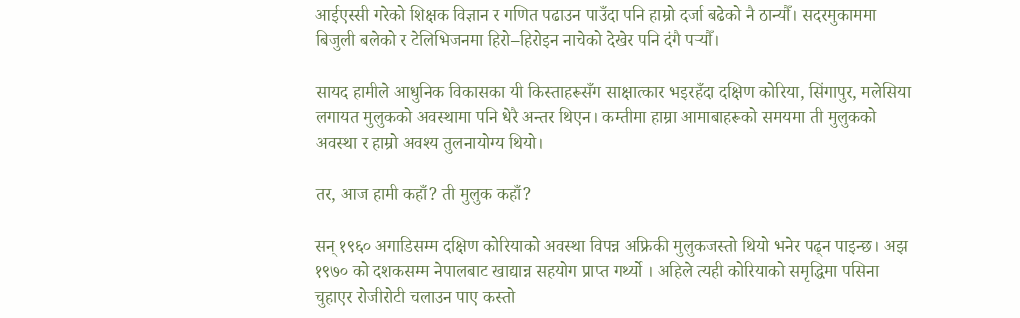आईएस्सी गरेको शिक्षक विज्ञान र गणित पढाउन पाउँदा पनि हाम्रो दर्जा बढेको नै ठान्यौँ। सदरमुकाममा बिजुली बलेको र टेलिभिजनमा हिरो–हिरोइन नाचेको देखेर पनि दंगै पर्‍यौँ।

सायद हामीले आधुनिक विकासका यी किस्ताहरूसँग साक्षात्कार भइरहँदा दक्षिण कोरिया, सिंगापुर, मलेसिया लगायत मुलुकको अवस्थामा पनि धेरै अन्तर थिएन। कम्तीमा हाम्रा आमाबाहरूको समयमा ती मुलुकको अवस्था र हाम्रो अवश्य तुलनायोग्य थियो।

तर, आज हामी कहाँ? ती मुलुक कहाँ?

सन् १९६० अगाडिसम्म दक्षिण कोरियाको अवस्था विपन्न अफ्रिकी मुलुकजस्तो थियो भनेर पढ्न पाइन्छ। अझ १९७० को दशकसम्म नेपालबाट खाद्यान्न सहयोग प्राप्त गर्थ्यो । अहिले त्यही कोरियाको समृद्धिमा पसिना चुहाएर रोजीरोटी चलाउन पाए कस्तो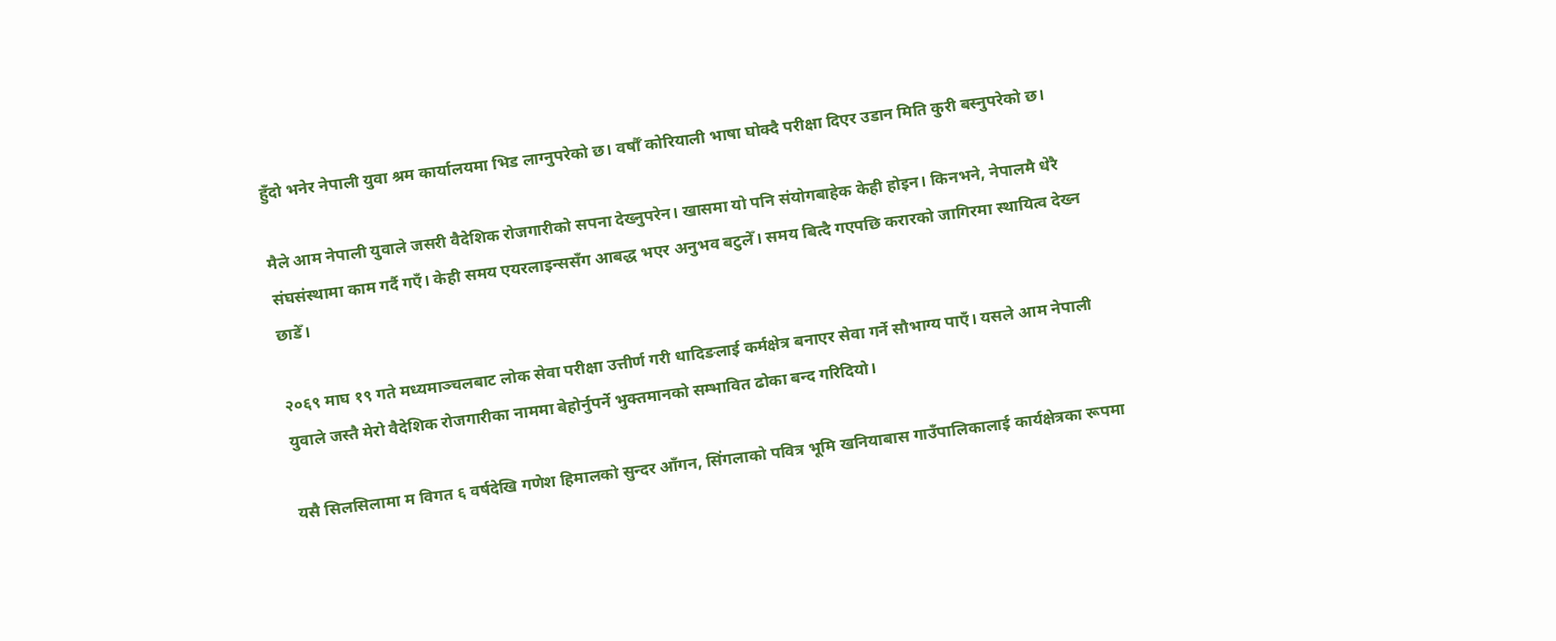हुँदो भनेर नेपाली युवा श्रम कार्यालयमा भिड लाग्नुपरेको छ। वर्षौँ कोरियाली भाषा घोक्दै परीक्षा दिएर उडान मिति कुरी बस्नुपरेको छ।

मैले आम नेपाली युवाले जसरी वैदेशिक रोजगारीको सपना देख्नुपरेन। खासमा यो पनि संयोगबाहेक केही होइन। किनभने, नेपालमै धेरै संघसंस्थामा काम गर्दै गएँ। केही समय एयरलाइन्ससँग आबद्ध भएर अनुभव बटुलेँ। समय बित्दै गएपछि करारको जागिरमा स्थायित्व देख्न छाडेँ।

२०६९ माघ १९ गते मध्यमाञ्चलबाट लोक सेवा परीक्षा उत्तीर्ण गरी धादिङलाई कर्मक्षेत्र बनाएर सेवा गर्ने सौभाग्य पाएँ। यसले आम नेपाली युवाले जस्तै मेरो वैदेशिक रोजगारीका नाममा बेहोर्नुपर्ने भुक्तमानको सम्भावित ढोका बन्द गरिदियो।

यसै सिलसिलामा म विगत ६ वर्षदेखि गणेश हिमालको सुन्दर आँगन, सिंगलाको पवित्र भूमि खनियाबास गाउँपालिकालाई कार्यक्षेत्रका रूपमा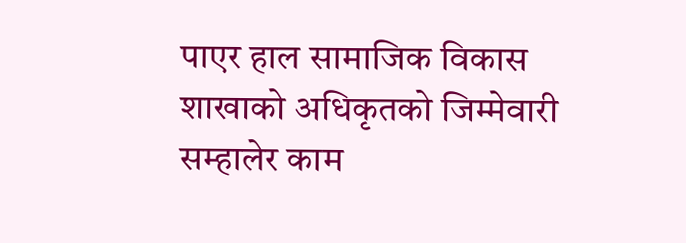पाएर हाल सामाजिक विकास शाखाको अधिकृतको जिम्मेवारी सम्हालेर काम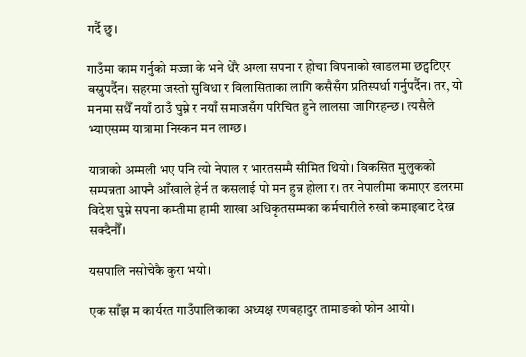गर्दै छु।

गाउँमा काम गर्नुको मज्जा के भने धेरै अग्ला सपना र होचा विपनाको खाडलमा छट्पटिएर बस्नुपर्दैन। सहरमा जस्तो सुविधा र विलासिताका लागि कसैसँग प्रतिस्पर्धा गर्नुपर्दैन। तर, यो मनमा सधैँ नयाँ ठाउँ घुम्ने र नयाँ समाजसँग परिचित हुने लालसा जागिरहन्छ। त्यसैले भ्याएसम्म यात्रामा निस्कन मन लाग्छ।

यात्राको अम्मली भए पनि त्यो नेपाल र भारतसम्मै सीमित थियो। विकसित मुलुकको सम्पन्नता आफ्नै आँखाले हेर्न त कसलाई पो मन हुन्न होला र। तर नेपालीमा कमाएर डलरमा विदेश घुम्ने सपना कम्तीमा हामी शाखा अधिकृतसम्मका कर्मचारीले रुखो कमाइबाट देख्न सक्दैनौँ।

यसपालि नसोचेकै कुरा भयो।

एक साँझ म कार्यरत गाउँपालिकाका अध्यक्ष रणबहादुर तामाङको फोन आयो।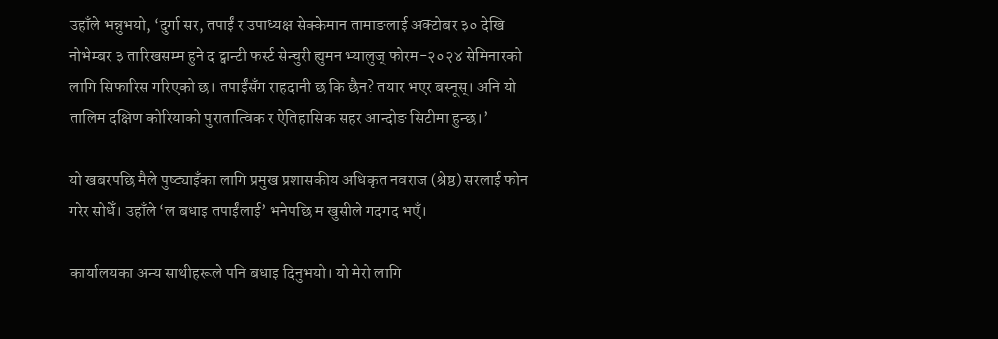उहाँले भन्नुभयो, ‘दुर्गा सर, तपाईं र उपाध्यक्ष सेक्केमान तामाङलाई अक्टोबर ३० देखि नोभेम्बर ३ तारिखसम्म हुने द ट्वान्टी फर्स्ट सेन्चुरी ह्युमन भ्यालुज् फोरम-२०२४ सेमिनारको लागि सिफारिस गरिएको छ। तपाईंसँग राहदानी छ कि छैन? तयार भएर बस्नूस्। अनि यो तालिम दक्षिण कोरियाको पुरातात्विक र ऐतिहासिक सहर आन्दोङ सिटीमा हुन्छ।’

यो खबरपछि मैले पुष्ट्याइँका लागि प्रमुख प्रशासकीय अधिकृत नवराज (श्रेष्ठ) सरलाई फोन गरेर सोधेँ। उहाँले ‘ल बधाइ तपाईंलाई’ भनेपछि म खुसीले गदगद भएँ।

कार्यालयका अन्य साथीहरूले पनि बधाइ दिनुभयो। यो मेरो लागि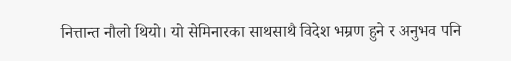नित्तान्त नौलो थियो। यो सेमिनारका साथसाथै विदेश भम्रण हुने र अनुभव पनि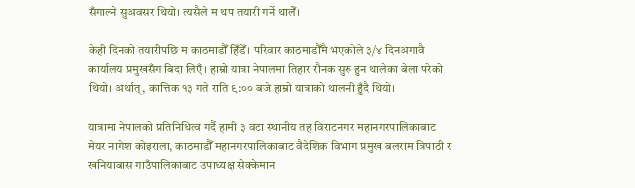सँगाल्ने सुअवसर थियो। त्यसैले म थप तयारी गर्ने थालेँ।

केही दिनको तयारीपछि म काठमाडौँ हिँडेँ। परिवार काठमाडौँमै भएकोले ३/४ दिनअगावै कार्यालय प्रमुखसँग बिदा लिएँ। हाम्रो यात्रा नेपालमा तिहार रौनक सुरु हुन थालेका बेला परेको थियो। अर्थात्, कात्तिक १३ गते राति ९:०० बजे हाम्रो यात्राको थालनी हुँदै थियो।

यात्रामा नेपालको प्रतिनिधित्व गर्दै हामी ३ वटा स्थानीय तह विराटनगर महानगरपालिकाबाट मेयर नागेश कोइराला, काठमाडौँ महानगरपालिकाबाट वैदेशिक विभाग प्रमुख बलराम त्रिपाठी र खनियाबास गाउँपालिकाबाट उपाध्यक्ष सेक्केमान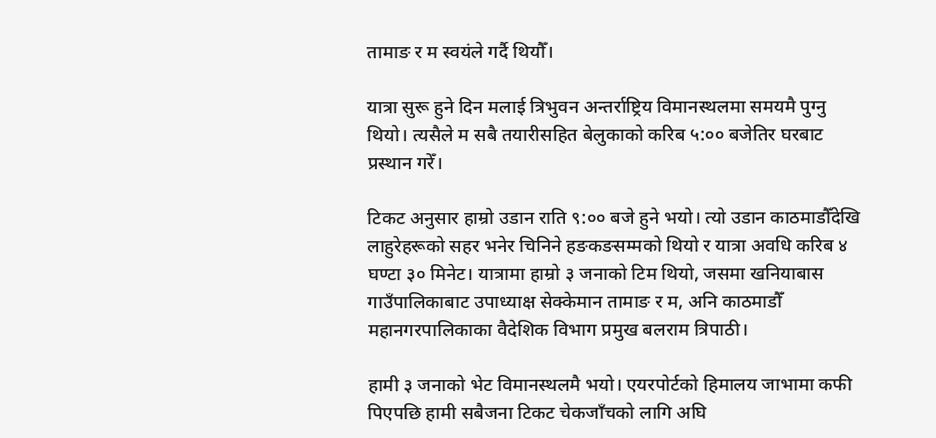तामाङ र म स्वयंले गर्दै थियौँ।

यात्रा सुरू हुने दिन मलाई त्रिभुवन अन्तर्राष्ट्रिय विमानस्थलमा समयमै पुग्नु थियो। त्यसैले म सबै तयारीसहित बेलुकाको करिब ५:०० बजेतिर घरबाट प्रस्थान गरेँ।

टिकट अनुसार हाम्रो उडान राति ९:०० बजे हुने भयो। त्यो उडान काठमाडौँदेखि लाहुरेहरूको सहर भनेर चिनिने हङकङसम्मको थियो र यात्रा अवधि करिब ४ घण्टा ३० मिनेट। यात्रामा हाम्रो ३ जनाको टिम थियो, जसमा खनियाबास गाउँपालिकाबाट उपाध्याक्ष सेक्केमान तामाङ र म, अनि काठमाडौँ महानगरपालिकाका वैदेशिक विभाग प्रमुख बलराम त्रिपाठी।

हामी ३ जनाको भेट विमानस्थलमै भयो। एयरपोर्टको हिमालय जाभामा कफी पिएपछि हामी सबैजना टिकट चेकजाँचको लागि अघि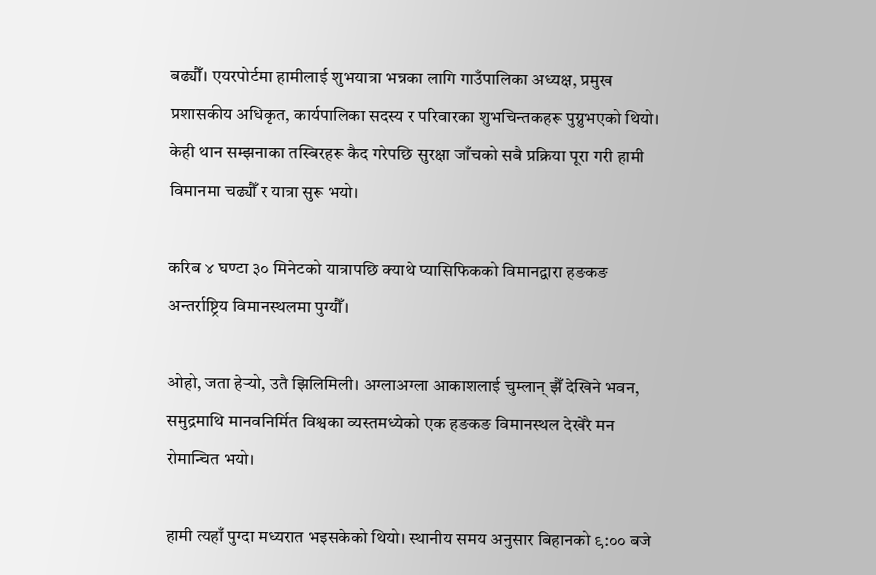बढ्यौँ। एयरपोर्टमा हामीलाई शुभयात्रा भन्नका लागि गाउँपालिका अध्यक्ष, प्रमुख प्रशासकीय अधिकृत, कार्यपालिका सदस्य र परिवारका शुभचिन्तकहरू पुग्नुभएको थियो। केही थान सम्झनाका तस्बिरहरू कैद गरेपछि सुरक्षा जाँचको सबै प्रक्रिया पूरा गरी हामी विमानमा चढ्यौँ र यात्रा सुरू भयो।

करिब ४ घण्टा ३० मिनेटको यात्रापछि क्याथे प्यासिफिकको विमानद्वारा हङकङ अन्तर्राष्ट्रिय विमानस्थलमा पुग्यौँ।

ओहो, जता हेर्‍यो, उतै झिलिमिली। अग्लाअग्ला आकाशलाई चुम्लान् झैँ देखिने भवन, समुद्रमाथि मानवनिर्मित विश्वका व्यस्तमध्येको एक हङकङ विमानस्थल देखेरै मन रोमान्चित भयो।

हामी त्यहाँ पुग्दा मध्यरात भइसकेको थियो। स्थानीय समय अनुसार बिहानको ९:०० बजे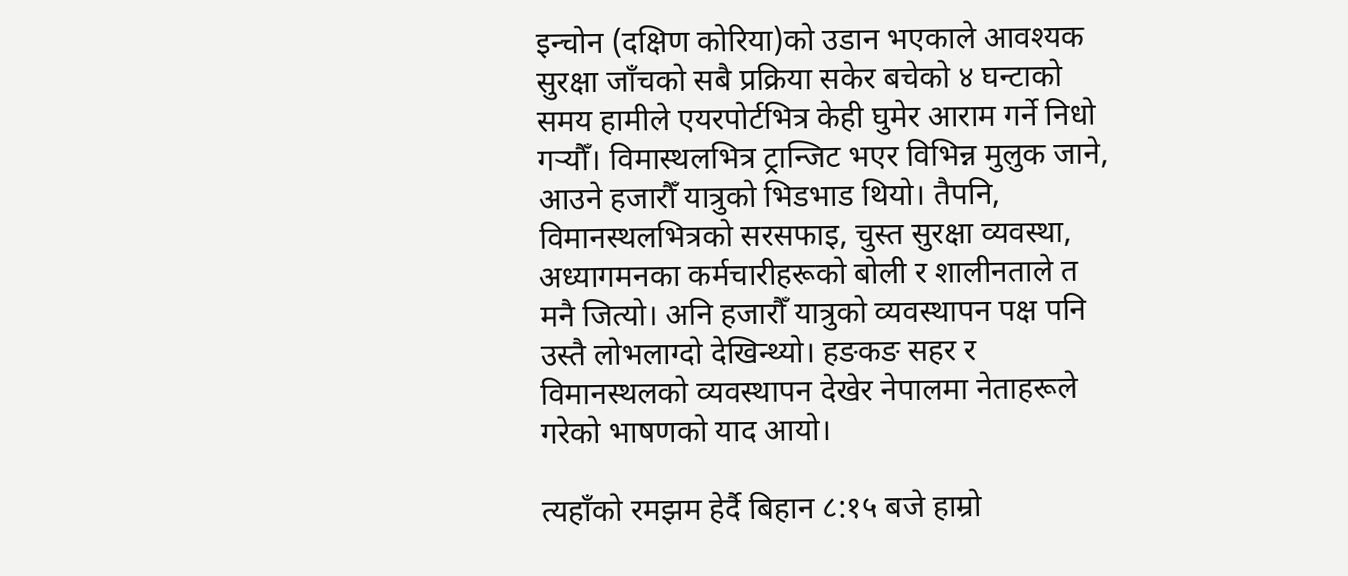इन्चोन (दक्षिण कोरिया)को उडान भएकाले आवश्यक सुरक्षा जाँचको सबै प्रक्रिया सकेर बचेको ४ घन्टाको समय हामीले एयरपोर्टभित्र केही घुमेर आराम गर्ने निधो गर्‍यौँ। विमास्थलभित्र ट्रान्जिट भएर विभिन्न मुलुक जाने, आउने हजारौँ यात्रुको भिडभाड थियो। तैपनि, विमानस्थलभित्रको सरसफाइ, चुस्त सुरक्षा व्यवस्था, अध्यागमनका कर्मचारीहरूको बोली र शालीनताले त मनै जित्यो। अनि हजारौँ यात्रुको व्यवस्थापन पक्ष पनि उस्तै लोभलाग्दो देखिन्थ्यो। हङकङ सहर र विमानस्थलको व्यवस्थापन देखेर नेपालमा नेताहरूले गरेको भाषणको याद आयो।

त्यहाँको रमझम हेर्दै बिहान ८:१५ बजे हाम्रो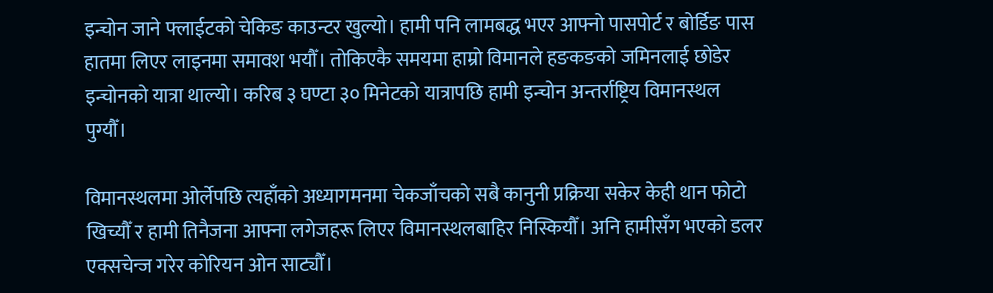इन्चोन जाने फ्लाईटको चेकिङ काउन्टर खुल्यो। हामी पनि लामबद्ध भएर आफ्नो पासपोर्ट र बोर्डिङ पास हातमा लिएर लाइनमा समावश भयौँ। तोकिएकै समयमा हाम्रो विमानले हङकङको जमिनलाई छोडेर इन्चोनको यात्रा थाल्यो। करिब ३ घण्टा ३० मिनेटको यात्रापछि हामी इन्चोन अन्तर्राष्ट्रिय विमानस्थल पुग्यौँ।

विमानस्थलमा ओर्लेपछि त्यहाँको अध्यागमनमा चेकजाँचको सबै कानुनी प्रक्रिया सकेर केही थान फोटो खिच्यौँ र हामी तिनैजना आफ्ना लगेजहरू लिएर विमानस्थलबाहिर निस्कियौँ। अनि हामीसँग भएको डलर एक्सचेन्ज गरेर कोरियन ओन साट्यौँ।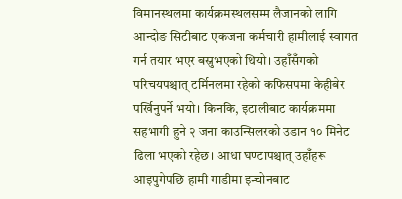विमानस्थलमा कार्यक्रमस्थलसम्म लैजानको लागि आन्दोङ सिटीबाट एकजना कर्मचारी हामीलाई स्वागत गर्न तयार भएर बस्नुभएको थियो। उहाँसँगको परिचयपश्चात् टर्मिनलमा रहेको कफिसपमा केहीबेर पर्खिनुपर्ने भयो। किनकि, इटालीबाट कार्यक्रममा सहभागी हुने २ जना काउन्सिलरको उडान १० मिनेट ढिला भएको रहेछ। आधा घण्टापश्चात् उहाँहरू आइपुगेपछि हामी गाडीमा इन्चोनबाट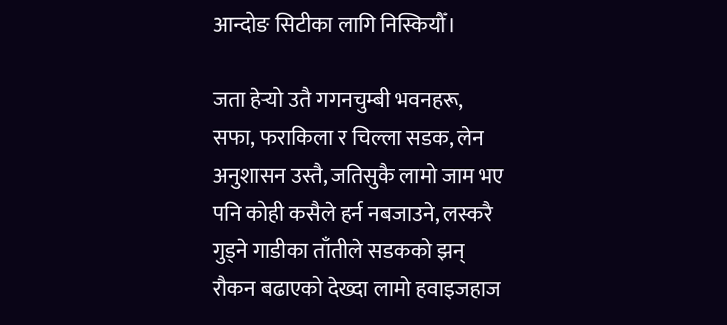आन्दोङ सिटीका लागि निस्कियौँ।

जता हेर्‍यो उतै गगनचुम्बी भवनहरू, सफा, फराकिला र चिल्ला सडक, लेन अनुशासन उस्तै, जतिसुकै लामो जाम भए पनि कोही कसैले हर्न नबजाउने, लस्करै गुड्ने गाडीका ताँतीले सडकको झन् रौकन बढाएको देख्दा लामो हवाइजहाज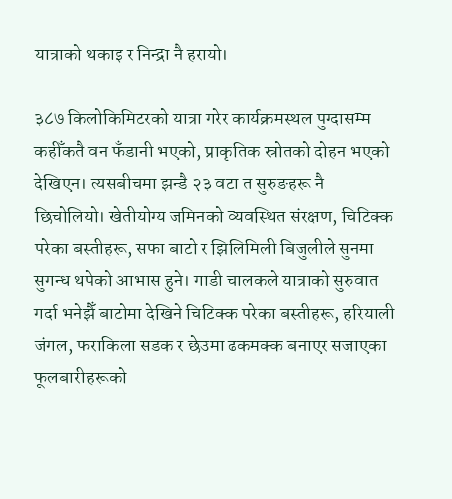यात्राको थकाइ र निन्द्रा नै हरायो।

३८७ किलोकिमिटरको यात्रा गरेर कार्यक्रमस्थल पुग्दासम्म कहीँकतै वन फँडानी भएको, प्राकृतिक स्रोतको दोहन भएको देखिएन। त्यसबीचमा झन्डै २३ वटा त सुरुङहरू नै छिचोलियो। खेतीयोग्य जमिनको व्यवस्थित संरक्षण, चिटिक्क परेका बस्तीहरू, सफा बाटो र झिलिमिली बिजुलीले सुनमा सुगन्ध थपेको आभास हुने। गाडी चालकले यात्राको सुरुवात गर्दा भनेझैँ बाटोमा देखिने चिटिक्क परेका बस्तीहरू, हरियाली जंगल, फराकिला सडक र छेउमा ढकमक्क बनाएर सजाएका फूलबारीहरूको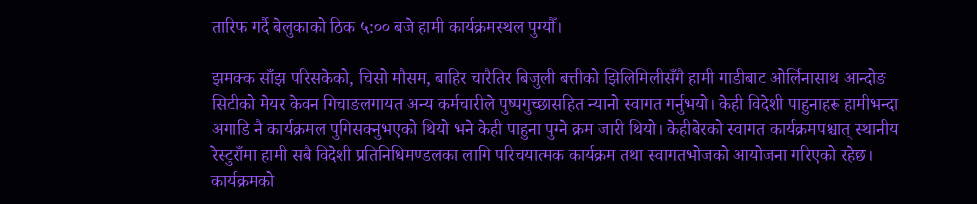तारिफ गर्दै बेलुकाको ठिक ५:०० बजे हामी कार्यक्रमस्थल पुग्यौँ।

झमक्क साँझ परिसकेको, चिसो मौसम, बाहिर चारैतिर बिजुली बत्तीको झिलिमिलीसँगै हामी गाडीबाट ओर्लिनासाथ आन्दोङ सिटीको मेयर केवन गिचाङलगायत अन्य कर्मचारीले पुष्पगुच्छासहित न्यानो स्वागत गर्नुभयो। केही विदेशी पाहुनाहरू हामीभन्दा अगाडि नै कार्यक्रमल पुगिसक्नुभएको थियो भने केही पाहुना पुग्ने क्रम जारी थियो। केहीबेरको स्वागत कार्यक्रमपश्चात् स्थानीय रेस्टुराँमा हामी सबै विदेशी प्रतिनिधिमण्डलका लागि परिचयात्मक कार्यक्रम तथा स्वागतभोजको आयोजना गरिएको रहेछ। कार्यक्रमको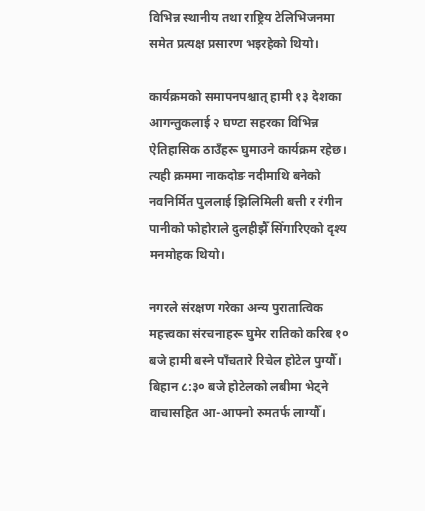विभिन्न स्थानीय तथा राष्ट्रिय टेलिभिजनमा समेत प्रत्यक्ष प्रसारण भइरहेको थियो।

कार्यक्रमको समापनपश्चात् हामी १३ देशका आगन्तुकलाई २ घण्टा सहरका विभिन्न ऐतिहासिक ठाउँहरू घुमाउने कार्यक्रम रहेछ। त्यही क्रममा नाकदोङ नदीमाथि बनेको नवनिर्मित पुललाई झिलिमिली बत्ती र रंगीन पानीको फोहोराले दुलहीझैँ सिँगारिएको दृश्य मनमोहक थियो।

नगरले संरक्षण गरेका अन्य पुरातात्विक महत्त्वका संरचनाहरू घुमेर रातिको करिब १० बजे हामी बस्ने पाँचतारे रिचेल होटेल पुग्यौँ। बिहान ८:३० बजे होटेलको लबीमा भेट्ने वाचासहित आ-आफ्नो रुमतर्फ लाग्यौँ।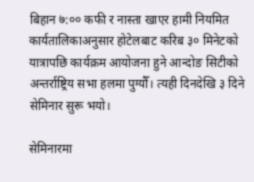बिहान ७:०० कफी र नास्ता खाएर हामी नियमित कार्यतालिकाअनुसार होटेलबाट करिब ३० मिनेटको यात्रापछि कार्यक्रम आयोजना हुने आन्दोङ सिटीको अन्तर्राष्ट्रिय सभा हलमा पुग्यौँ। त्यही दिनदेखि ३ दिने सेमिनार सुरू भयो।

सेमिनारमा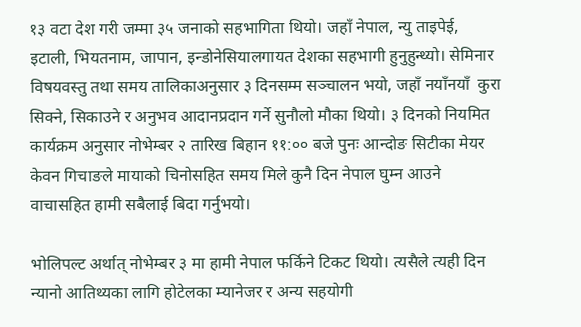१३ वटा देश गरी जम्मा ३५ जनाको सहभागिता थियो। जहाँ नेपाल, न्यु ताइपेई, इटाली, भियतनाम, जापान, इन्डोनेसियालगायत देशका सहभागी हुनुहुन्थ्यो। सेमिनार विषयवस्तु तथा समय तालिकाअनुसार ३ दिनसम्म सञ्चालन भयो, जहाँ नयाँनयाँ  कुरा सिक्ने, सिकाउने र अनुभव आदानप्रदान गर्ने सुनौलो मौका थियो। ३ दिनको नियमित कार्यक्रम अनुसार नोभेम्बर २ तारिख बिहान ११:०० बजे पुनः आन्दोङ सिटीका मेयर केवन गिचाङले मायाको चिनोसहित समय मिले कुनै दिन नेपाल घुम्न आउने वाचासहित हामी सबैलाई बिदा गर्नुभयो।

भोलिपल्ट अर्थात् नोभेम्बर ३ मा हामी नेपाल फर्किने टिकट थियो। त्यसैले त्यही दिन न्यानो आतिथ्यका लागि होटेलका म्यानेजर र अन्य सहयोगी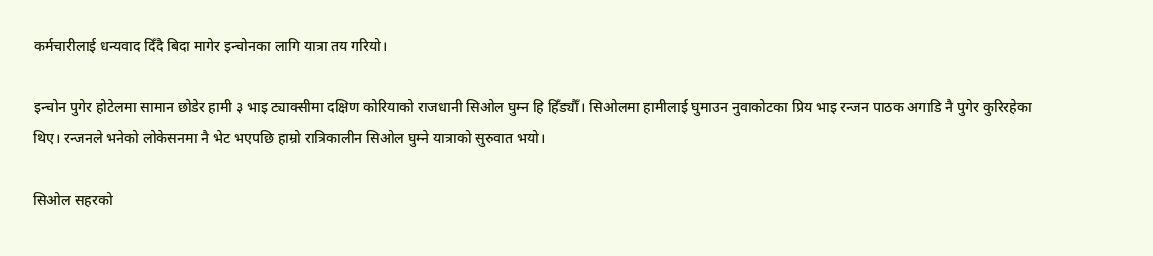कर्मचारीलाई धन्यवाद दिँदै बिदा मागेर इन्चोनका लागि यात्रा तय गरियो।

इन्चोन पुगेर होटेलमा सामान छोडेर हामी ३ भाइ ट्याक्सीमा दक्षिण कोरियाको राजधानी सिओल घुम्न हि हिँड्यौँ। सिओलमा हामीलाई घुमाउन नुवाकोटका प्रिय भाइ रन्जन पाठक अगाडि नै पुगेर कुरिरहेका थिए। रन्जनले भनेको लोकेसनमा नै भेट भएपछि हाम्रो रात्रिकालीन सिओल घुम्ने यात्राको सुरुवात भयो।

सिओल सहरको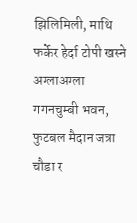झिलिमिली, माथि फर्केर हेर्दा टोपी खस्ने अग्लाअग्ला गगनचुम्बी भवन, फुटबल मैदान जत्रा चौडा र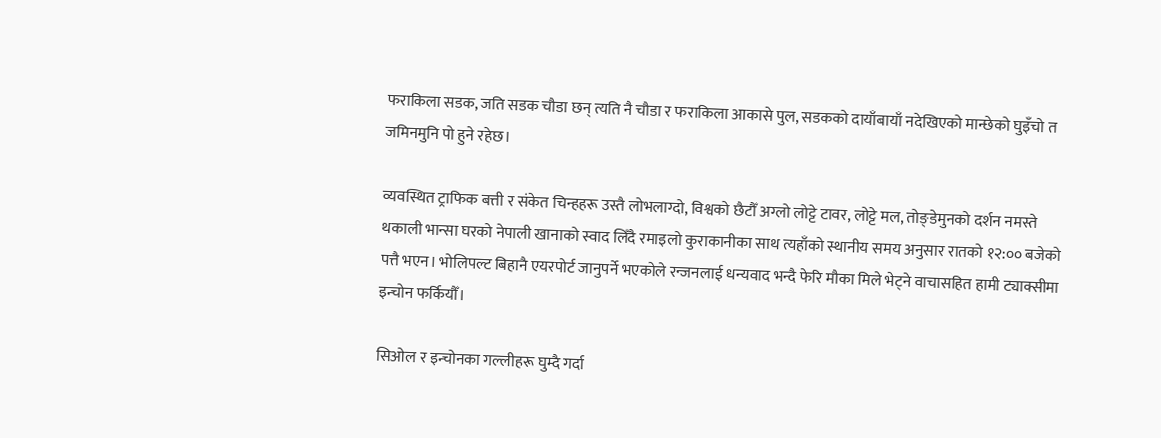फराकिला सडक, जति सडक चौडा छन् त्यति नै चौडा र फराकिला आकासे पुल, सडकको दायाँबायाँ नदेखिएको मान्छेको घुइँचो त जमिनमुनि पो हुने रहेछ।

व्यवस्थित ट्राफिक बत्ती र संकेत चिन्हहरू उस्तै लोभलाग्दो, विश्वको छैटौँ अग्लो लोट्टे टावर, लोट्टे मल, तोङ्डेमुनको दर्शन नमस्ते थकाली भान्सा घरको नेपाली खानाको स्वाद लिँदै रमाइलो कुराकानीका साथ त्यहाँको स्थानीय समय अनुसार रातको १२:०० बजेको पत्तै भएन। भोलिपल्ट बिहानै एयरपोर्ट जानुपर्ने भएकोले रन्जनलाई धन्यवाद भन्दै फेरि मौका मिले भेट्ने वाचासहित हामी ट्याक्सीमा इन्चोन फर्कियौँ।

सिओल र इन्चोनका गल्लीहरू घुम्दै गर्दा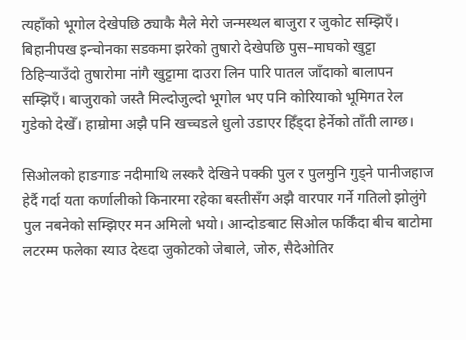त्यहाँको भूगोल देखेपछि ठ्याकै मैले मेरो जन्मस्थल बाजुरा र जुकोट सम्झिएँ। बिहानीपख इन्चोनका सडकमा झरेको तुषारो देखेपछि पुस–माघको खुट्टा ठिहिर्‍याउँदो तुषारोमा नांगै खुट्टामा दाउरा लिन पारि पातल जाँदाको बालापन सम्झिएँ। बाजुराको जस्तै मिल्दोजुल्दो भूगोल भए पनि कोरियाको भूमिगत रेल गुडेको देखेँ। हाम्रोमा अझै पनि खच्चडले धुलो उडाएर हिँड्दा हेर्नेको ताँती लाग्छ।

सिओलको हाङगाङ नदीमाथि लस्करै देखिने पक्की पुल र पुलमुनि गुड्ने पानीजहाज हेर्दै गर्दा यता कर्णालीको किनारमा रहेका बस्तीसँग अझै वारपार गर्ने गतिलो झोलुंगे पुल नबनेको सम्झिएर मन अमिलो भयो। आन्दोङबाट सिओल फर्किँदा बीच बाटोमा लटरम्म फलेका स्याउ देख्दा जुकोटको जेबाले, जोरु, सैदेओतिर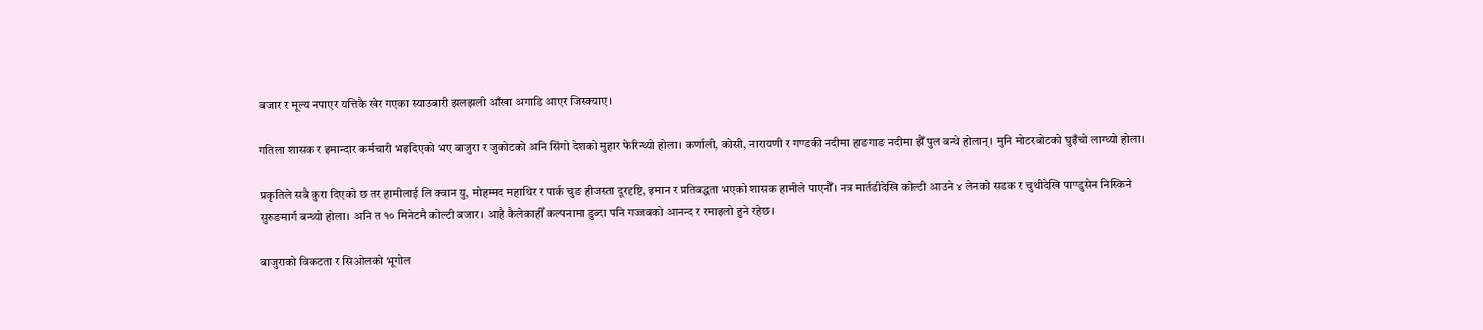बजार र मूल्य नपाएर यत्तिकै खेर गएका स्याउबारी झलझली आँखा अगाडि आएर जिस्क्याए।

गतिला शासक र इमान्दार कर्मचारी भइदिएको भए बाजुरा र जुकोटको अनि सिंगो देशको मुहार फेरिन्थ्यो होला। कर्णाली, कोसी, नारायणी र गण्डकी नदीमा हाङगाङ नदीमा झैँ पुल बन्थे होलान्। मुनि मोटरबोटको घुइँचो लाग्थ्यो होला।

प्रकृतिले सबै कुरा दिएको छ तर हामीलाई लि क्वान यु, मोहम्मद महाथिर र पार्क चुङ हीजस्ता दूरदृष्टि, इमान र प्रतिबद्धता भएको शासक हामीले पाएनौँ। नत्र मार्तडीदेखि कोल्टी आउने ४ लेनको सडक र चुथीदेखि पाण्डुसेन निस्किने सुरुङमार्ग बन्थ्यो होला। अनि त १० मिनेटमै कोल्टी बजार। आहै कैलेकाहीँ कल्पनामा डुब्दा पनि गज्जबको आनन्द र रमाइलो हुने रहेछ।

बाजुराको विकटता र सिओलको भूगोल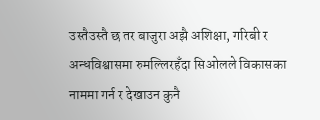उस्तैउस्तै छ तर बाजुरा अझै अशिक्षा, गरिबी र अन्धविश्वासमा रुमल्लिरहँदा सिओलले विकासका नाममा गर्न र देखाउन कुनै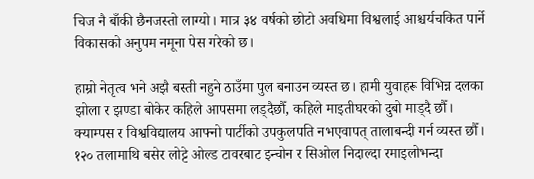चिज नै बाँकी छैनजस्तो लाग्यो। मात्र ३४ वर्षको छोटो अवधिमा विश्वलाई आश्चर्यचकित पार्ने विकासको अनुपम नमूना पेस गरेको छ।

हाम्रो नेतृत्व भने अझै बस्ती नहुने ठाउँमा पुल बनाउन व्यस्त छ। हामी युवाहरू विभिन्न दलका झोला र झण्डा बोकेर कहिले आपसमा लड्दैछौँ, कहिले माइतीघरको दुबो माड्दै छौँ। क्याम्पस र विश्वविद्यालय आफ्नो पार्टीको उपकुलपति नभएवापत् तालाबन्दी गर्न व्यस्त छौँ। १२० तलामाथि बसेर लोट्टे ओल्ड टावरबाट इन्चोन र सिओल निदाल्दा रमाइलोभन्दा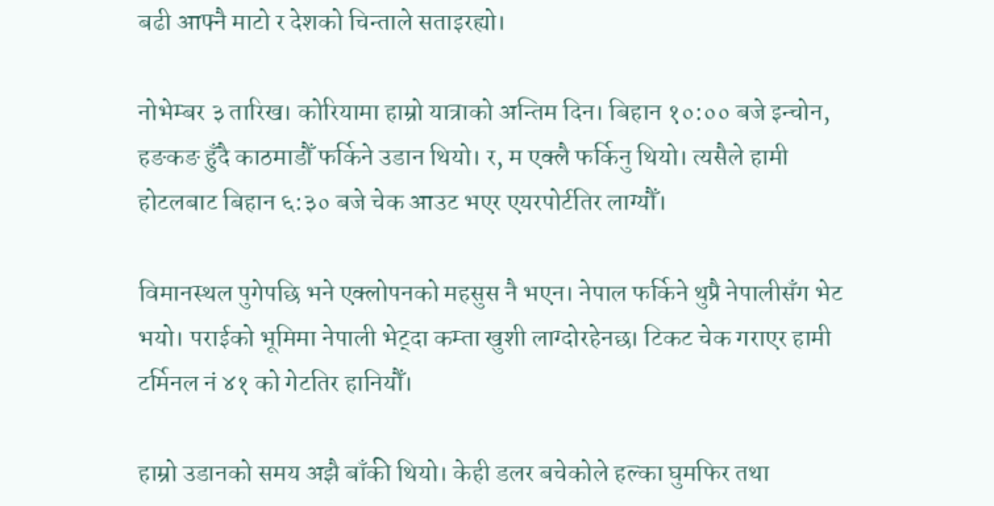बढी आफ्नै माटो र देशको चिन्ताले सताइरह्यो।

नोभेम्बर ३ तारिख। कोरियामा हाम्रो यात्राको अन्तिम दिन। बिहान १०:०० बजे इन्चोन, हङकङ हुँदै काठमाडौँ फर्किने उडान थियो। र, म एक्लै फर्किनु थियो। त्यसैले हामी होटलबाट बिहान ६:३० बजे चेक आउट भएर एयरपोर्टतिर लाग्यौँ।

विमानस्थल पुगेपछि भने एक्लोपनको महसुस नै भएन। नेपाल फर्किने थुप्रै नेपालीसँग भेट भयो। पराईको भूमिमा नेपाली भेट्दा कम्ता खुशी लाग्दोरहेनछ। टिकट चेक गराएर हामी टर्मिनल नं ४१ को गेटतिर हानियौँ।

हाम्रो उडानको समय अझै बाँकी थियो। केही डलर बचेकोले हल्का घुमफिर तथा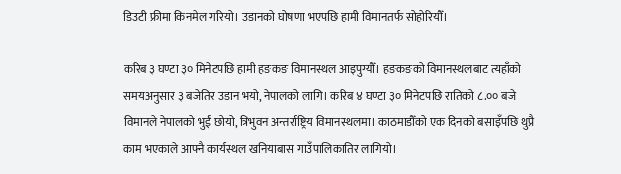डिउटी फ्रीमा किनमेल गरियो। उडानको घोषणा भएपछि हामी विमानतर्फ सोहोरियौँ।

करिब ३ घण्टा ३० मिनेटपछि हामी हङकङ विमानस्थल आइपुग्यौँ। हङकङको विमानस्थलबाट त्यहाँको समयअनुसार ३ बजेतिर उडान भयो, नेपालको लागि। करिब ४ घण्टा ३० मिनेटपछि रातिको ८.०० बजे विमानले नेपालको भुईं छोयो, त्रिभुवन अन्तर्राष्ट्रिय विमानस्थलमा। काठमाडौँको एक दिनको बसाइँपछि थुप्रै काम भएकाले आफ्नै कार्यस्थल खनियाबास गाउँपालिकातिर लागियो।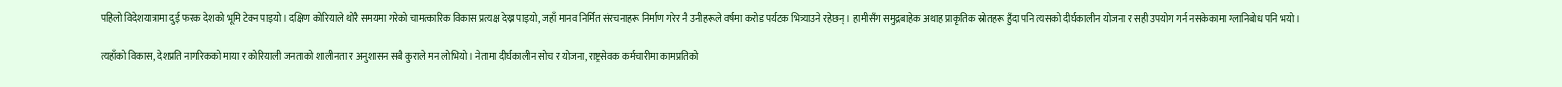पहिलो विदेशयात्रामा दुई फरक देशको भूमि टेक्न पाइयो। दक्षिण कोरियाले थोरै समयमा गरेको चामत्कारिक विकास प्रत्यक्ष देख्न पाइयो, जहाँ मानव निर्मित संरचनाहरू निर्माण गरेर नै उनीहरूले वर्षमा करोड पर्यटक भित्र्याउने रहेछन्। हामीसँग समुद्रबाहेक अथाह प्राकृतिक स्रोतहरू हुँदा पनि त्यसको दीर्घकालीन योजना र सही उपयोग गर्न नसकेकामा ग्लानिबोध पनि भयो।

त्यहाँको विकास, देशप्रति नागरिकको माया र कोरियाली जनताको शालीनता र अनुशासन सबै कुराले मन लोभियो। नेतामा दीर्घकालीन सोच र योजना, राष्ट्रसेवक कर्मचारीमा कामप्रतिको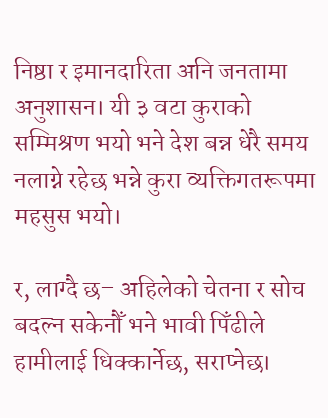निष्ठा र इमानदारिता अनि जनतामा अनुशासन। यी ३ वटा कुराको सम्मिश्रण भयो भने देश बन्न धेरै समय नलाग्ने रहेछ भन्ने कुरा व्यक्तिगतरूपमा महसुस भयो।

र, लाग्दै छ– अहिलेको चेतना र सोच बदल्न सकेनौँ भने भावी पिँढीले हामीलाई धिक्कार्नेछ, सराप्नेछ।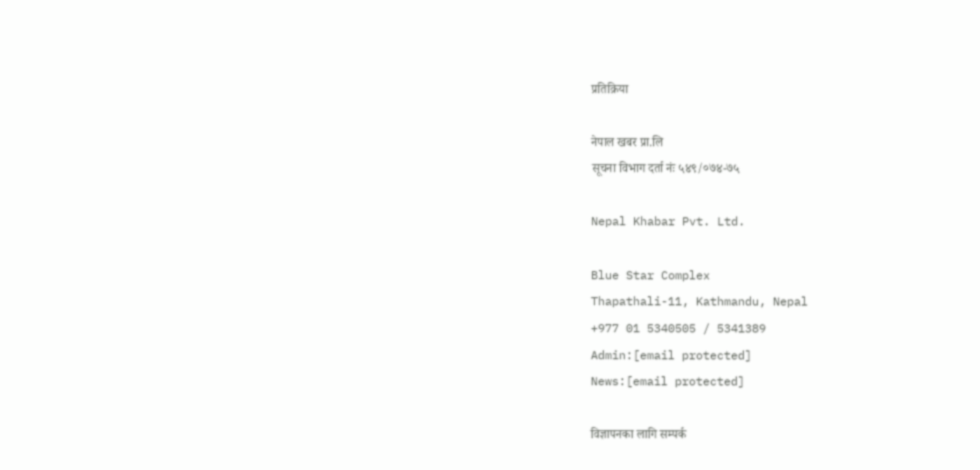प्रतिक्रिया

नेपाल खबर प्रा.लि
सूचना विभाग दर्ता नंः ५४९/०७४-७५

Nepal Khabar Pvt. Ltd.

Blue Star Complex
Thapathali-11, Kathmandu, Nepal
+977 01 5340505 / 5341389
Admin:[email protected]
News:[email protected]

विज्ञापनका लागि सम्पर्क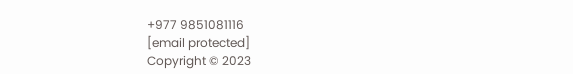+977 9851081116
[email protected]
Copyright © 2023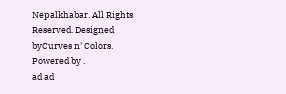Nepalkhabar. All Rights Reserved. Designed byCurves n' Colors. Powered by .
ad ad